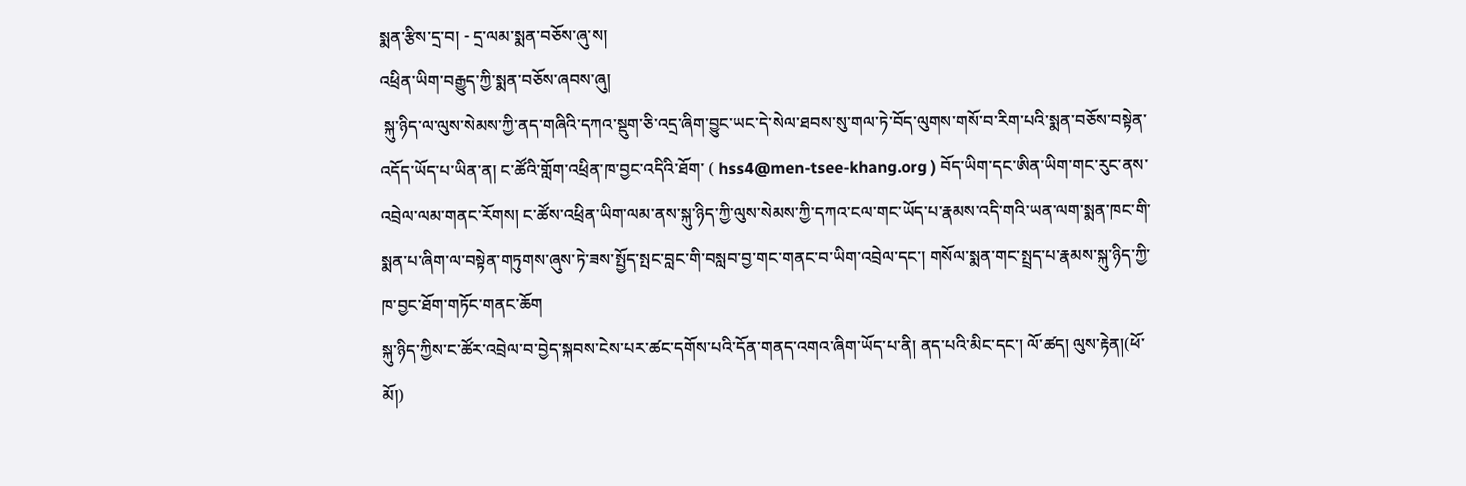སྨན་རྩིས་དྲ་བ། - དྲ་ལམ་སྨན་བཅོས་ཞུ་ས།
འཕྲིན་ཡིག་བརྒྱུད་ཀྱི་སྨན་བཅོས་ཞབས་ཞུ།
 སྐུ་ཉིད་ལ་ལུས་སེམས་ཀྱི་ནད་གཞིའི་དཀའ་སྡུག་ཅི་འདྲ་ཞིག་བྱུང་ཡང་དེ་སེལ་ཐབས་སུ་གལ་ཏེ་བོད་ལུགས་གསོ་བ་རིག་པའི་སྨན་བཅོས་བསྟེན་འདོད་ཡོད་པ་ཡིན་ན། ང་ཚོའི་གློག་འཕྲིན་ཁ་བྱང་འདིའི་ཐོག་ ( hss4@men-tsee-khang.org ) བོད་ཡིག་དང་ཨིན་ཡིག་གང་རུང་ནས་འབྲེལ་ལམ་གནང་རོགས། ང་ཚོས་འཕྲིན་ཡིག་ལམ་ནས་སྐུ་ཉིད་ཀྱི་ལུས་སེམས་ཀྱི་དཀའ་ངལ་གང་ཡོད་པ་རྣམས་འདི་གའི་ཡན་ལག་སྨན་ཁང་གི་སྨན་པ་ཞིག་ལ་བསྟེན་གཏུགས་ཞུས་ཏེ་ཟས་སྤྱོད་སྤང་བླང་གི་བསླབ་བྱ་གང་གནང་བ་ཡིག་འབྲེལ་དང་། གསོལ་སྨན་གང་སྤྲད་པ་རྣམས་སྐུ་ཉིད་ཀྱི་ཁ་བྱང་ཐོག་གཏོང་གནང་ཆོག
སྐུ་ཉིད་ཀྱིས་ང་ཚོར་འབྲེལ་བ་བྱེད་སྐབས་ངེས་པར་ཚང་དགོས་པའི་དོན་གནད་འགའ་ཞིག་ཡོད་པ་ནི། ནད་པའི་མིང་དང་། ལོ་ཚད། ལུས་རྟེན།(ཕོ་མོ།)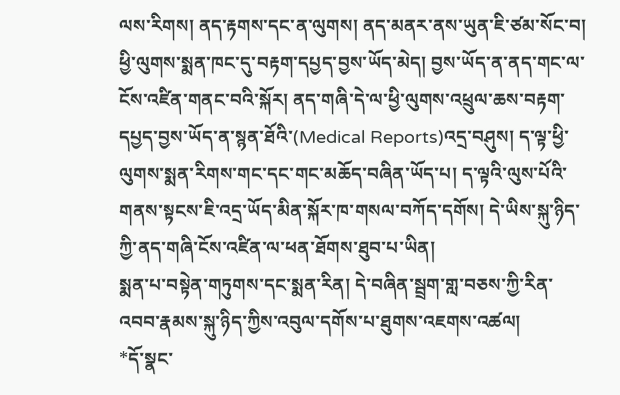ལས་རིགས། ནད་རྟགས་དང་ན་ལུགས། ནད་མནར་ནས་ཡུན་ཇི་ཙམ་སོང་བ། ཕྱི་ལུགས་སྨན་ཁང་དུ་བརྟག་དཔྱད་བྱས་ཡོད་མེད། བྱས་ཡོད་ན་ནད་གང་ལ་ངོས་འཛིན་གནང་བའི་སྐོར། ནད་གཞི་དེ་ལ་ཕྱི་ལུགས་འཕྲུལ་ཆས་བརྟག་དཔྱད་བྱས་ཡོད་ན་སྙན་ཐོའི་(Medical Reports)འདྲ་བཤུས། ད་ལྟ་ཕྱི་ལུགས་སྨན་རིགས་གང་དང་གང་མཆོད་བཞིན་ཡོད་པ། ད་ལྟའི་ལུས་པོའི་གནས་སྟངས་ཇི་འདྲ་ཡོད་མིན་སྐོར་ཁ་གསལ་བཀོད་དགོས། དེ་ཡིས་སྐུ་ཉིད་ཀྱི་ནད་གཞི་ངོས་འཛིན་ལ་ཕན་ཐོགས་ཐུབ་པ་ཡིན།
སྨན་པ་བསྟེན་གཏུགས་དང་སྨན་རིན། དེ་བཞིན་སྦྲག་གླ་བཅས་ཀྱི་རིན་འབབ་རྣམས་སྐུ་ཉིད་ཀྱིས་འབུལ་དགོས་པ་ཐུགས་འཇགས་འཚལ།
*དོ་སྣང་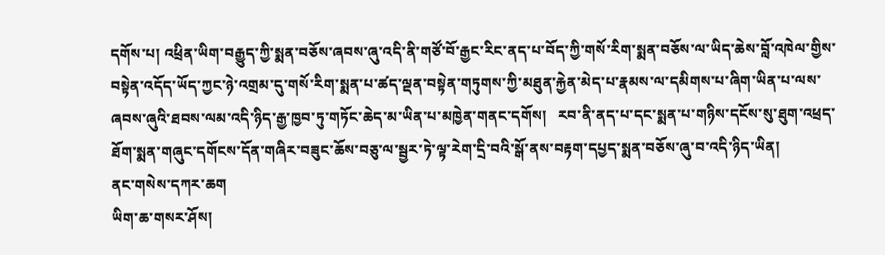དགོས་པ། འཕྲིན་ཡིག་བརྒྱུད་ཀྱི་སྨན་བཅོས་ཞབས་ཞུ་འདི་ནི་གཙོ་བོ་རྒྱང་རིང་ནད་པ་བོད་ཀྱི་གསོ་རིག་སྨན་བཅོས་ལ་ཡིད་ཆེས་བློ་འཁེལ་གྱིས་བསྟེན་འདོད་ཡོད་ཀྱང་ཉེ་འགྲམ་དུ་གསོ་རིག་སྨན་པ་ཚད་ལྡན་བསྟེན་གཏུགས་ཀྱི་མཐུན་རྐྱེན་མེད་པ་རྣམས་ལ་དམིགས་པ་ཞིག་ཡིན་པ་ལས་ཞབས་ཞུའི་ཐབས་ལམ་འདི་ཉིད་རྒྱ་ཁྱབ་ཏུ་གཏོང་ཆེད་མ་ཡིན་པ་མཁྱེན་གནང་དགོས།   རབ་ནི་ནད་པ་དང་སྨན་པ་གཉིས་དངོས་སུ་ཐུག་འཕྲད་ཐོག་སྨན་གཞུང་དགོངས་དོན་གཞིར་བཟུང་ཆོས་བཅུ་ལ་སྦྱར་ཏེ་ལྟ་རེག་དྲི་བའི་སྒོ་ནས་བརྟག་དཔྱད་སྨན་བཅོས་ཞུ་བ་འདི་ཉིད་ཡིན།
ནང་གསེས་དཀར་ཆག
ཡིག་ཆ་གསར་ཤོས།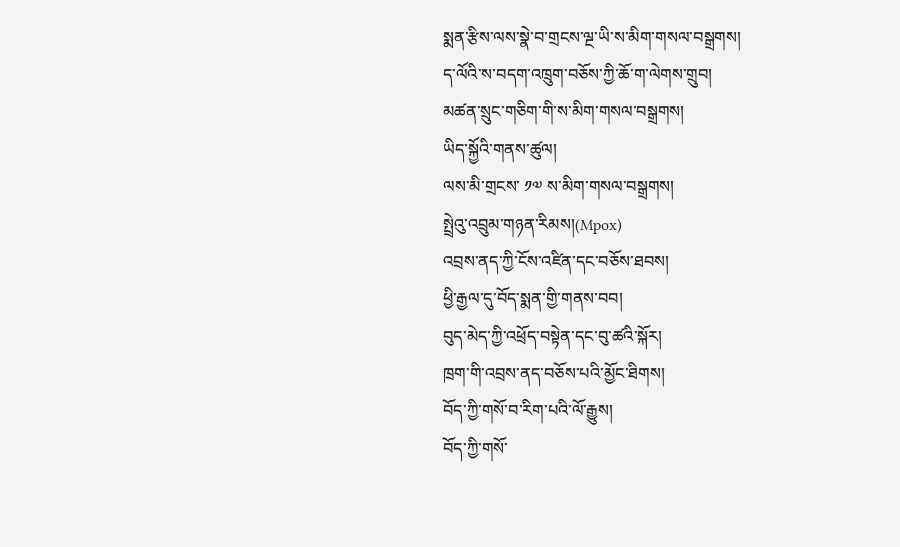སྨན་རྩིས་ལས་སྣེ་བ་གྲངས་ལྔ་ཡི་ས་མིག་གསལ་བསྒྲགས།
ད་ལོའི་ས་བདག་འཁྲུག་བཅོས་ཀྱི་ཆོ་ག་ལེགས་གྲུབ།
མཚན་སྲུང་གཅིག་གི་ས་མིག་གསལ་བསྒྲགས།
ཡིད་སྐྱོའི་གནས་ཚུལ།
ལས་མི་གྲངས་ ༡༧ ས་མིག་གསལ་བསྒྲགས།
སྤྲེའུ་འབྲུམ་གཉན་རིམས།(Mpox)
འབྲས་ནད་ཀྱི་ངོས་འཛིན་དང་བཅོས་ཐབས།
ཕྱི་རྒྱལ་དུ་བོད་སྨན་གྱི་གནས་བབ།
བུད་མེད་ཀྱི་འཕྲོད་བསྟེན་དང་བུ་ཚའི་སྐོར།
ཁྲག་གི་འབྲས་ནད་བཅོས་པའི་མྱོང་ཐིགས།
བོད་ཀྱི་གསོ་བ་རིག་པའི་ལོ་རྒྱུས།
བོད་ཀྱི་གསོ་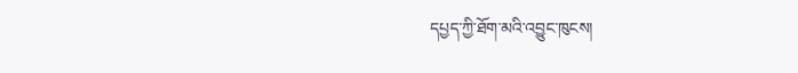དཔྱད་ཀྱི་ཐོག་མའི་འབྱུང་ཁུངས།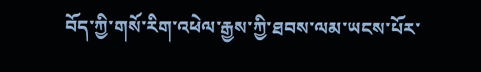བོད་ཀྱི་གསོ་རིག་འཕེལ་རྒྱས་ཀྱི་ཐབས་ལམ་ཡངས་པོར་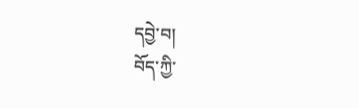དབྱེ་བ།
བོད་ཀྱི་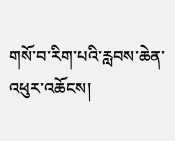གསོ་བ་རིག་པའི་རླབས་ཆེན་འཕུར་འཆོངས།